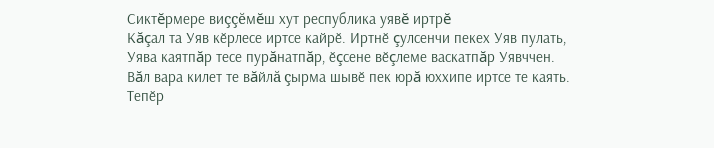Сиктĕрмере виççĕмĕш хут республика уявĕ иртрĕ
Кăçал та Уяв кӗрлесе иртсе кайрӗ. Иртнӗ çулсенчи пекех Уяв пулать, Уява каятпăр тесе пурăнатпăр, ӗçсене вӗçлеме васкатпăр Уявччен. Вăл вара килет те вăйлă çырма шывӗ пек юрă юххипе иртсе те каять. Тепӗр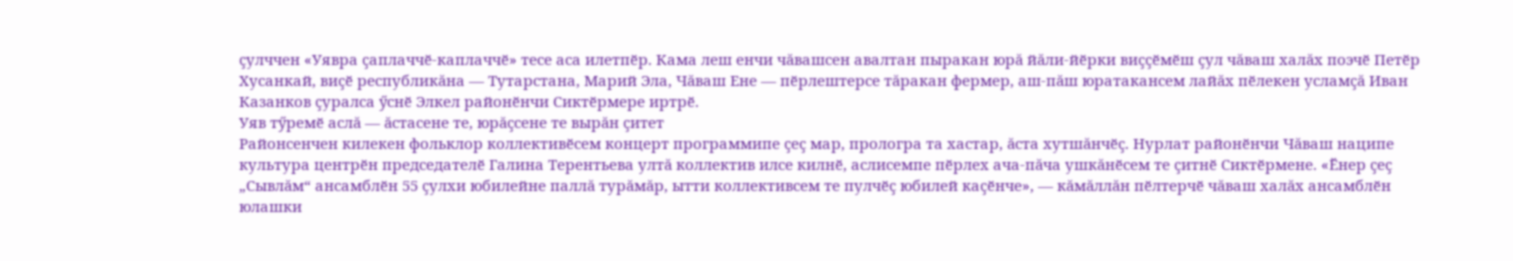çулччен «Уявра çаплаччӗ-каплаччӗ» тесе аса илетпӗр. Кама леш енчи чăвашсен авалтан пыракан юрă йăли-йӗрки виççӗмӗш çул чăваш халăх поэчӗ Петӗр Хусанкай, виçӗ республикăна — Тутарстана, Марий Эла, Чăваш Ене — пӗрлештерсе тăракан фермер, аш-пăш юратакансем лайăх пӗлекен усламçă Иван Казанков çуралса ӳснӗ Элкел районӗнчи Сиктӗрмере иртрӗ.
Уяв тӳремӗ аслă — ăстасене те, юрăçсене те вырăн çитет
Районсенчен килекен фольклор коллективӗсем концерт программипе çеç мар, прологра та хастар, ăста хутшăнчӗç. Нурлат районӗнчи Чăваш наципе культура центрӗн председателӗ Галина Терентьева ултă коллектив илсе килнӗ, аслисемпе пӗрлех ача-пăча ушкăнӗсем те çитнӗ Сиктӗрмене. «Ӗнер çеç „Сывлăм“ ансамблӗн 55 çулхи юбилейне паллă турăмăр, ытти коллективсем те пулчӗç юбилей каçӗнче», — кăмăллăн пӗлтерчӗ чăваш халăх ансамблӗн юлашки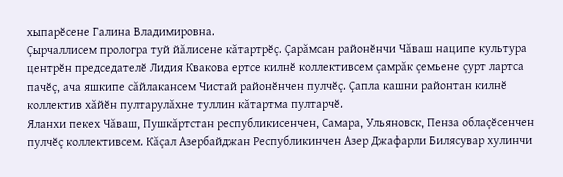хыпарӗсене Галина Владимировна.
Çырчаллисем прологра туй йăлисене кăтартрӗç. Çарăмсан районӗнчи Чăваш наципе культура центрӗн председателӗ Лидия Квакова ертсе килнӗ коллективсем çамрăк çемьене çурт лартса пачӗç, ача яшкипе сăйлакансем Чистай районӗнчен пулчӗç. Çапла кашни районтан килнӗ коллектив хăйӗн пултарулăхне туллин кăтартма пултарчӗ.
Яланхи пекех Чăваш, Пушкăртстан республикисенчен, Самара, Ульяновск, Пенза облаçӗсенчен пулчӗç коллективсем. Кăçал Азербайджан Республикинчен Азер Джафарли Билясувар хулинчи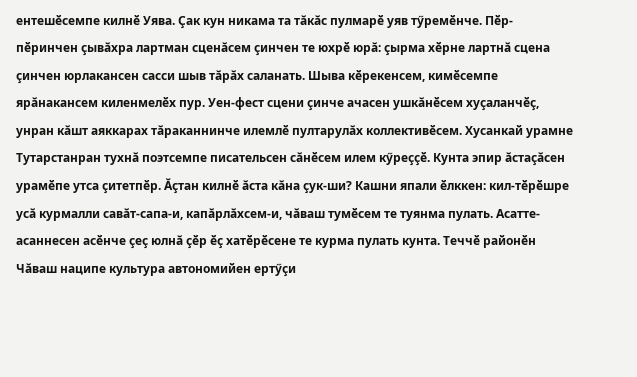ентешӗсемпе килнӗ Уява. Çак кун никама та тăкăс пулмарӗ уяв тӳремӗнче. Пӗр-пӗринчен çывăхра лартман сценăсем çинчен те юхрӗ юрă: çырма хӗрне лартнă сцена çинчен юрлакансен сасси шыв тăрăх саланать. Шыва кӗрекенсем, кимӗсемпе ярăнакансем киленмелӗх пур. Уен-фест сцени çинче ачасен ушкăнӗсем хуçаланчӗç, унран кăшт аяккарах тăраканнинче илемлӗ пултарулăх коллективӗсем. Хусанкай урамне Тутарстанран тухнă поэтсемпе писательсен сăнӗсем илем кӳреççӗ. Кунта эпир ăстаçăсен урамӗпе утса çитетпӗр. Ăçтан килнӗ ăста кăна çук-ши? Кашни япали ӗлккен: кил-тӗрӗшре усă курмалли савăт-сапа-и, капăрлăхсем-и, чăваш тумӗсем те туянма пулать. Асатте-асаннесен асӗнче çеç юлнă çӗр ӗç хатӗрӗсене те курма пулать кунта. Теччӗ районӗн Чăваш наципе культура автономийен ертӳçи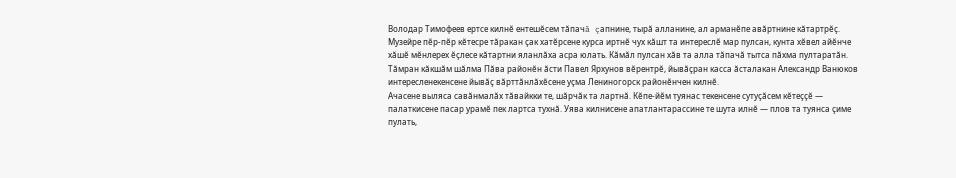Володар Тимофеев ертсе килнӗ ентешӗсем тăпачă çапнине, тырă алланине, ал арманӗпе авăртнине кăтартрӗç. Музейре пӗр-пӗр кӗтесре тăракан çак хатӗрсене курса иртнӗ чух кăшт та интереслӗ мар пулсан, кунта хӗвел айӗнче хăшӗ мӗнлерех ӗçлесе кăтартни яланлăха асра юлать. Кăмăл пулсан хăв та алла тăпачă тытса пăхма пултаратăн. Тăмран кăкшăм шăлма Пăва районӗн ăсти Павел Ярхунов вӗрентрӗ, йывăçран касса ăсталакан Александр Ванюков интересленекенсене йывăç вăрттăнлăхӗсене уçма Лениногорск районӗнчен килнӗ.
Ачасене выляса савăнмалăх тăвайкки те, шăрчăк та лартнă. Кӗпе-йӗм туянас текенсене сутуçăсем кӗтеççӗ — палаткисене пасар урамӗ пек лартса тухнă. Уява килнисене апатлантарассине те шута илнӗ — плов та туянса çиме пулать,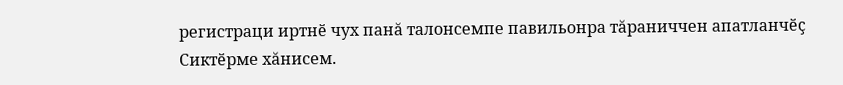регистраци иртнӗ чух панă талонсемпе павильонра тăраниччен апатланчӗç Сиктӗрме хăнисем.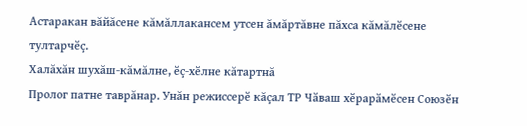Астаракан вăйăсене кăмăллакансем утсен ăмăртăвне пăхса кăмăлӗсене тултарчӗç.
Халăхăн шухăш-кăмăлне, ӗç-хӗлне кăтартнă
Пролог патне таврăнар. Унăн режиссерӗ кăçал ТР Чӑваш хӗрарӑмӗсен Союзӗн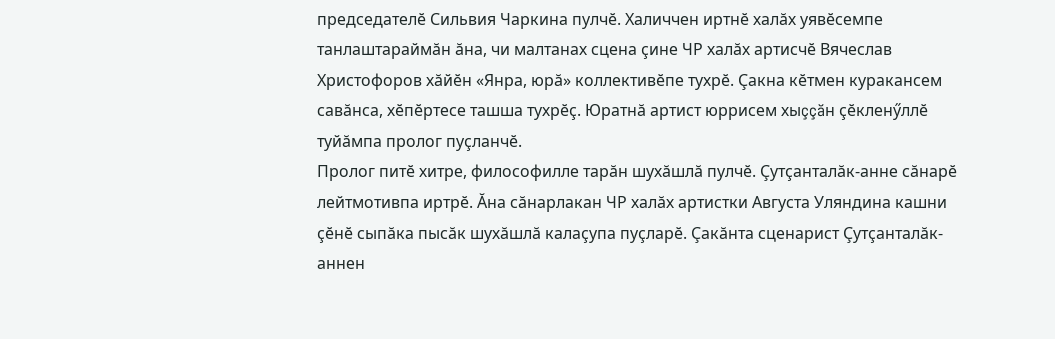председателӗ Сильвия Чаркина пулчӗ. Халиччен иртнӗ халăх уявӗсемпе танлаштараймăн ăна, чи малтанах сцена çине ЧР халăх артисчӗ Вячеслав Христофоров хăйӗн «Янра, юрă» коллективӗпе тухрӗ. Çакна кӗтмен куракансем савăнса, хӗпӗртесе ташша тухрӗç. Юратнă артист юррисем хыççăн çӗкленӳллӗ туйăмпа пролог пуçланчӗ.
Пролог питӗ хитре, философилле тарăн шухăшлă пулчӗ. Çутçанталăк-анне сăнарӗ лейтмотивпа иртрӗ. Ăна сăнарлакан ЧР халăх артистки Августа Уляндина кашни çӗнӗ сыпăка пысăк шухăшлă калаçупа пуçларӗ. Çакăнта сценарист Çутçанталăк-аннен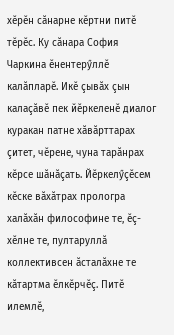хӗрӗн сăнарне кӗртни питӗ тӗрӗс. Ку сăнара София Чаркина ӗнентерӳллӗ калăпларӗ. Икӗ çывăх çын калаçăвӗ пек йӗркеленӗ диалог куракан патне хăвăрттарах çитет, чӗрене, чуна тарăнрах кӗрсе шăнăçать. Йӗркелӳçӗсем кӗске вăхăтрах прологра халăхăн философине те, ӗç-хӗлне те, пултаруллă коллективсен ăсталăхне те кăтартма ӗлкӗрчӗç. Питӗ илемлӗ,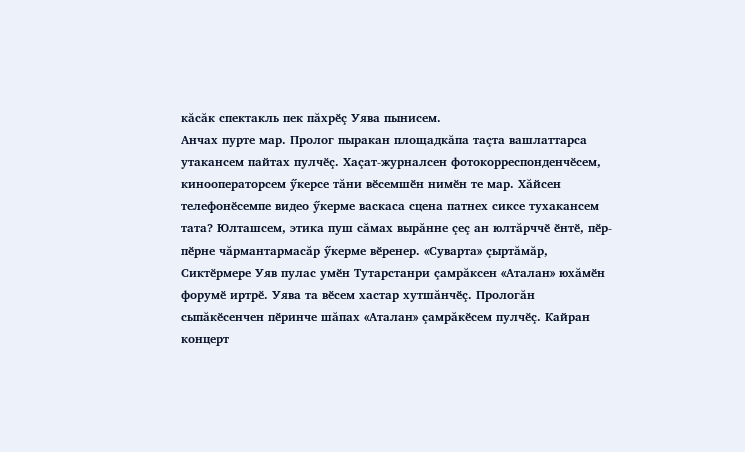кăсăк спектакль пек пăхрӗç Уява пынисем.
Анчах пурте мар. Пролог пыракан площадкăпа таçта вашлаттарса утакансем пайтах пулчӗç. Хаçат-журналсен фотокорреспонденчӗсем, кинооператорсем ӳкерсе тăни вӗсемшӗн нимӗн те мар. Хăйсен телефонӗсемпе видео ӳкерме васкаса сцена патнех сиксе тухакансем тата? Юлташсем, этика пуш сăмах вырăнне çеç ан юлтăрччӗ ӗнтӗ, пӗр-пӗрне чăрмантармасăр ӳкерме вӗренер. «Суварта» çыртăмăр, Сиктӗрмере Уяв пулас умӗн Тутарстанри çамрăксен «Аталан» юхăмӗн форумӗ иртрӗ. Уява та вӗсем хастар хутшăнчӗç. Прологăн сыпăкӗсенчен пӗринче шăпах «Аталан» çамрăкӗсем пулчӗç. Кайран концерт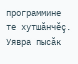программине те хутшăнчӗç.
Уявра пысăк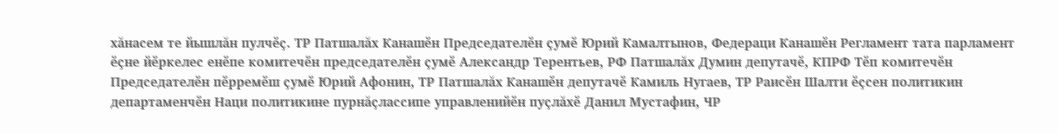хăнасем те йышлăн пулчӗç. ТР Патшалăх Канашӗн Председателӗн çумӗ Юрий Камалтынов, Федераци Канашӗн Регламент тата парламент ӗçне йӗркелес енӗпе комитечӗн председателӗн çумӗ Александр Терентьев, РФ Патшалăх Думин депутачӗ, КПРФ Тӗп комитечӗн Председателӗн пӗрремӗш çумӗ Юрий Афонин, ТР Патшалăх Канашӗн депутачӗ Камиль Нугаев, ТР Раисӗн Шалти ӗçсен политикин департаменчӗн Наци политикине пурнăçлассипе управленийӗн пуçлăхӗ Данил Мустафин, ЧР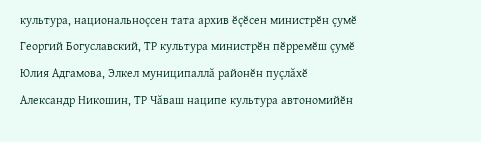культура, национальноçсен тата архив ӗçӗсен министрӗн çумӗ Георгий Богуславский, ТР культура министрӗн пӗрремӗш çумӗ Юлия Адгамова, Элкел муниципаллă районӗн пуçлăхӗ Александр Никошин, ТР Чăваш наципе культура автономийӗн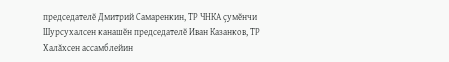председателӗ Дмитрий Самаренкин, ТР ЧНКА çумӗнчи Шурсухалсен канашӗн председателӗ Иван Казанков, ТР Халăхсен ассамблейин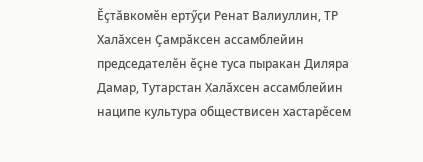Ӗçтăвкомӗн ертӳçи Ренат Валиуллин, ТР Халăхсен Çамрăксен ассамблейин председателӗн ӗçне туса пыракан Диляра Дамар, Тутарстан Халăхсен ассамблейин наципе культура обществисен хастарӗсем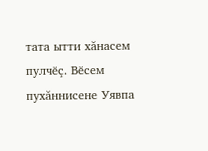тата ытти хăнасем пулчӗç. Вӗсем пухăннисене Уявпа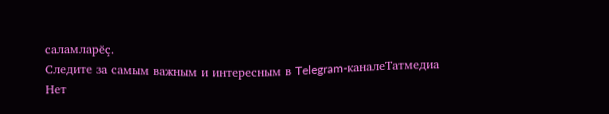саламларӗç.
Следите за самым важным и интересным в Telegram-каналеТатмедиа
Нет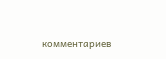комментариев